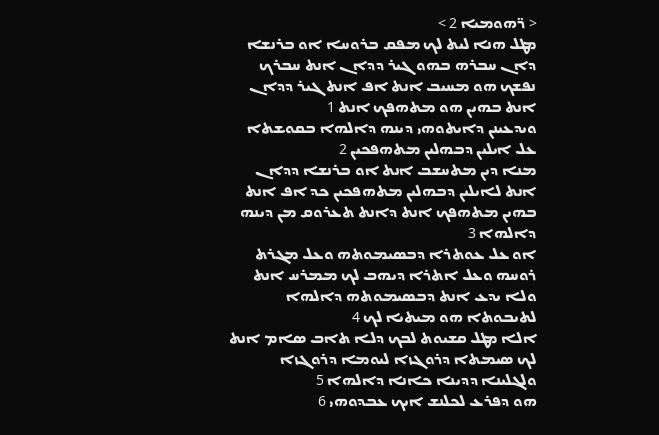< ܪ̈ܗܘܡܝܐ 2 >
ܡܛܠ ܗܢܐ ܠܝܬ ܠܟ ܡܦܩ ܒܪܘܚܐ ܐܘ ܒܪܢܫܐ ܕܐܢ ܚܒܪܗ ܒܗܘ ܓܝܪ ܕܕܐܢ ܐܢܬ ܚܒܪܟ ܢܦܫܟ ܗܘ ܡܚܝܒ ܐܢܬ ܐܦ ܐܢܬ ܓܝܪ ܕܕܐܢ ܐܢܬ ܒܗܝܢ ܗܘ ܡܬܗܦܟ ܐܢܬ 1
ܘܝܕܥܝܢܢ ܕܐܝܬܘܗܝ ܕܝܢܗ ܕܐܠܗܐ ܒܩܘܫܬܐ ܥܠ ܐܝܠܝܢ ܕܒܗܠܝܢ ܡܬܗܦܟܝܢ 2
ܡܢܐ ܕܝܢ ܡܬܚܫܒ ܐܢܬ ܐܘ ܒܪܢܫܐ ܕܕܐܢ ܐܢܬ ܠܐܝܠܝܢ ܕܒܗܠܝܢ ܡܬܗܦܟܝܢ ܟܕ ܐܦ ܐܢܬ ܒܗܝܢ ܡܬܗܦܟ ܐܢܬ ܕܐܢܬ ܬܥܪܘܩ ܡܢ ܕܝܢܗ ܕܐܠܗܐ 3
ܐܘ ܥܠ ܥܘܬܪܐ ܕܒܤܝܡܘܬܗ ܘܥܠ ܡܓܪܬ ܪܘܚܗ ܘܥܠ ܐܬܪܐ ܕܝܗܒ ܠܟ ܡܡܪܚ ܐܢܬ ܘܠܐ ܝܕܥ ܐܢܬ ܕܒܤܝܡܘܬܗ ܕܐܠܗܐ ܠܬܝܒܘܬܐ ܗܘ ܡܝܬܝܐ ܠܟ 4
ܐܠܐ ܡܛܠ ܩܫܝܘܬ ܠܒܟ ܕܠܐ ܬܐܒ ܤܐܡ ܐܢܬ ܠܟ ܤܝܡܬܐ ܕܪܘܓܙܐ ܠܝܘܡܐ ܕܪܘܓܙܐ ܘܠܓܠܝܢܐ ܕܕܝܢܐ ܟܐܢܐ ܕܐܠܗܐ 5
ܗܘ ܕܦܪܥ ܠܟܠܢܫ ܐܝܟ ܥܒܕܘܗܝ 6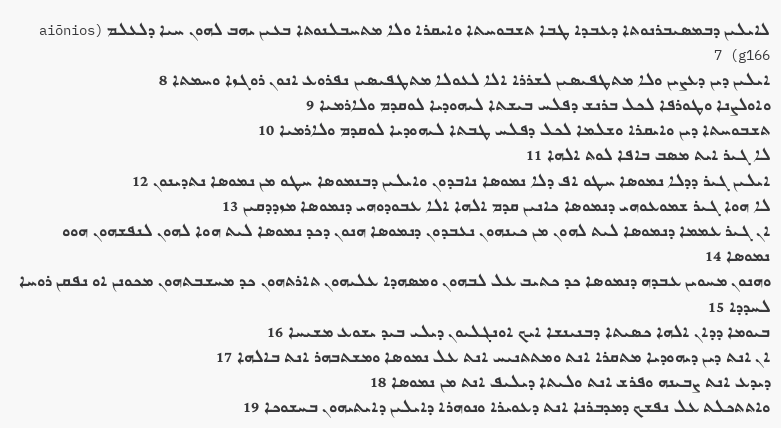ܠܐܝܠܝܢ ܕܒܡܤܝܒܪܢܘܬܐ ܕܥܒܕܐ ܛܒܐ ܬܫܒܘܚܬܐ ܘܐܝܩܪܐ ܘܠܐ ܡܬܚܒܠܢܘܬܐ ܒܥܝܢ ܝܗܒ ܠܗܘܢ ܚܝܐ ܕܠܥܠܡ (aiōnios g166) 7
ܐܝܠܝܢ ܕܝܢ ܕܥܨܝܢ ܘܠܐ ܡܬܛܦܝܤܝܢ ܠܫܪܪܐ ܐܠܐ ܠܥܘܠܐ ܡܬܛܦܝܤܝܢ ܢܦܪܘܥ ܐܢܘܢ ܪܘܓܙܐ ܘܚܡܬܐ 8
ܘܐܘܠܨܢܐ ܘܛܘܪܦܐ ܠܟܠ ܒܪܢܫ ܕܦܠܚ ܒܝܫܬܐ ܠܝܗܘܕܝܐ ܠܘܩܕܡ ܘܠܐܪܡܝܐ 9
ܬܫܒܘܚܬܐ ܕܝܢ ܘܐܝܩܪܐ ܘܫܠܡܐ ܠܟܠ ܕܦܠܚ ܛܒܬܐ ܠܝܗܘܕܝܐ ܠܘܩܕܡ ܘܠܐܪܡܝܐ 10
ܠܐ ܓܝܪ ܐܝܬ ܡܤܒ ܒܐܦܐ ܠܘܬ ܐܠܗܐ 11
ܐܝܠܝܢ ܓܝܪ ܕܕܠܐ ܢܡܘܤܐ ܚܛܘ ܐܦ ܕܠܐ ܢܡܘܤܐ ܢܐܒܕܘܢ ܘܐܝܠܝܢ ܕܒܢܡܘܤܐ ܚܛܘ ܡܢ ܢܡܘܤܐ ܢܬܕܝܢܘܢ 12
ܠܐ ܗܘܐ ܓܝܪ ܫܡܘܥܘܗܝ ܕܢܡܘܤܐ ܟܐܢܝܢ ܩܕܡ ܐܠܗܐ ܐܠܐ ܥܒܘܕܘܗܝ ܕܢܡܘܤܐ ܡܙܕܕܩܝܢ 13
ܐܢ ܓܝܪ ܥܡܡܐ ܕܢܡܘܤܐ ܠܝܬ ܠܗܘܢ ܡܢ ܟܝܢܗܘܢ ܢܥܒܕܘܢ ܕܢܡܘܤܐ ܗܢܘܢ ܕܟܕ ܢܡܘܤܐ ܠܝܬ ܗܘܐ ܠܗܘܢ ܠܢܦܫܗܘܢ ܗܘܘ ܢܡܘܤܐ 14
ܘܗܢܘܢ ܡܚܘܝܢ ܥܒܕܗ ܕܢܡܘܤܐ ܟܕ ܟܬܝܒ ܥܠ ܠܒܗܘܢ ܘܡܤܗܕܐ ܥܠܝܗܘܢ ܬܐܪܬܗܘܢ ܟܕ ܡܚܫܒܬܗܘܢ ܡܟܘܢܢ ܐܘ ܢܦܩܢ ܪܘܚܐ ܠܚܕܕܐ 15
ܒܝܘܡܐ ܕܕܐܢ ܐܠܗܐ ܟܤܝܬܐ ܕܒܢܝܢܫܐ ܐܝܟ ܐܘܢܓܠܝܘܢ ܕܝܠܝ ܒܝܕ ܝܫܘܥ ܡܫܝܚܐ 16
ܐܢ ܐܢܬ ܕܝܢ ܕܝܗܘܕܝܐ ܡܬܩܪܐ ܐܢܬ ܘܡܬܬܢܝܚ ܐܢܬ ܥܠ ܢܡܘܤܐ ܘܡܫܬܒܗܪ ܐܢܬ ܒܐܠܗܐ 17
ܕܝܕܥ ܐܢܬ ܨܒܝܢܗ ܘܦܪܫ ܐܢܬ ܘܠܝܬܐ ܕܝܠܝܦ ܐܢܬ ܡܢ ܢܡܘܤܐ 18
ܘܐܬܬܟܠܬ ܥܠ ܢܦܫܟ ܕܡܕܒܪܢܐ ܐܢܬ ܕܥܘܝܪܐ ܘܢܘܗܪܐ ܕܐܝܠܝܢ ܕܐܝܬܝܗܘܢ ܒܚܫܘܟܐ 19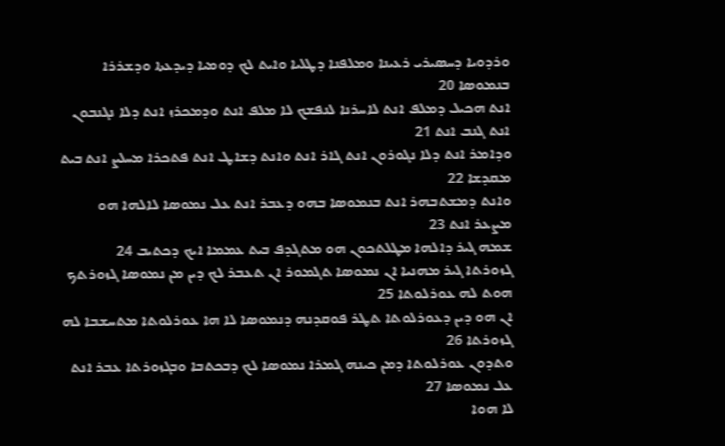ܘܪܕܘܝܐ ܕܚܤܝܪܝ ܪܥܝܢܐ ܘܡܠܦܢܐ ܕܛܠܝܐ ܘܐܝܬ ܠܟ ܕܘܡܝܐ ܕܝܕܥܬܐ ܘܕܫܪܪܐ ܒܢܡܘܤܐ 20
ܐܢܬ ܗܟܝܠ ܕܡܠܦ ܐܢܬ ܠܐܚܪܢܐ ܠܢܦܫܟ ܠܐ ܡܠܦ ܐܢܬ ܘܕܡܟܪܙ ܐܢܬ ܕܠܐ ܢܓܢܒܘܢ ܐܢܬ ܓܢܒ ܐܢܬ 21
ܘܕܐܡܪ ܐܢܬ ܕܠܐ ܢܓܘܪܘܢ ܐܢܬ ܓܐܪ ܐܢܬ ܘܐܢܬ ܕܫܐܛ ܐܢܬ ܦܬܟܪܐ ܡܚܠܨ ܐܢܬ ܒܝܬ ܡܩܕܫܐ 22
ܘܐܢܬ ܕܡܫܬܒܗܪ ܐܢܬ ܒܢܡܘܤܐ ܒܗܘ ܕܥܒܪ ܐܢܬ ܥܠ ܢܡܘܤܐ ܠܐܠܗܐ ܗܘ ܡܨܥܪ ܐܢܬ 23
ܫܡܗ ܓܝܪ ܕܐܠܗܐ ܡܛܠܬܟܘܢ ܗܘ ܡܬܓܕܦ ܒܝܬ ܥܡܡܐ ܐܝܟ ܕܟܬܝܒ 24
ܓܙܘܪܬܐ ܓܝܪ ܡܗܢܝܐ ܐܢ ܢܡܘܤܐ ܬܓܡܘܪ ܐܢ ܬܥܒܪ ܠܟ ܕܝܢ ܡܢ ܢܡܘܤܐ ܓܙܘܪܬܟ ܗܘܬ ܠܗ ܥܘܪܠܘܬܐ 25
ܐܢ ܗܘ ܕܝܢ ܕܥܘܪܠܘܬܐ ܬܛܪ ܦܘܩܕܢܗ ܕܢܡܘܤܐ ܠܐ ܗܐ ܥܘܪܠܘܬܐ ܡܬܚܫܒܐ ܠܗ ܓܙܘܪܬܐ 26
ܘܬܕܘܢ ܥܘܪܠܘܬܐ ܕܡܢ ܟܝܢܗ ܓܡܪܐ ܢܡܘܤܐ ܠܟ ܕܒܟܬܒܐ ܘܒܓܙܘܪܬܐ ܥܒܪ ܐܢܬ ܥܠ ܢܡܘܤܐ 27
ܠܐ ܗܘܐ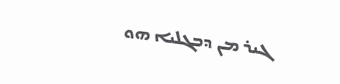ܓܝܪ ܡܢ ܕܒܓܠܝܐ ܗܘ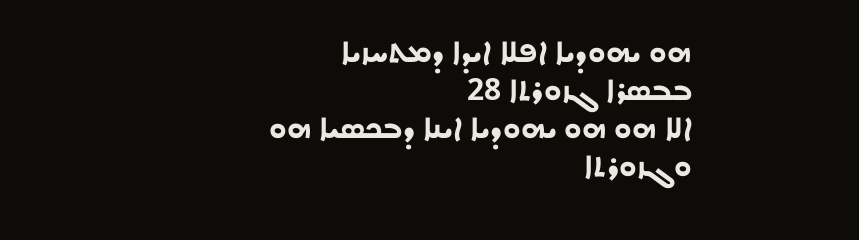ܗܘ ܝܗܘܕܝܐ ܐܦܠܐ ܐܝܕܐ ܕܡܬܚܙܝܐ ܒܒܤܪܐ ܓܙܘܪܬܐ 28
ܐܠܐ ܗܘ ܗܘ ܝܗܘܕܝܐ ܐܝܢܐ ܕܒܟܤܝܐ ܗܘ ܘܓܙܘܪܬܐ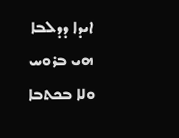ܐܝܕܐ ܕܕܠܒܐ ܗܝ ܒܪܘܚ ܘܠܐ ܒܟܬܒܐ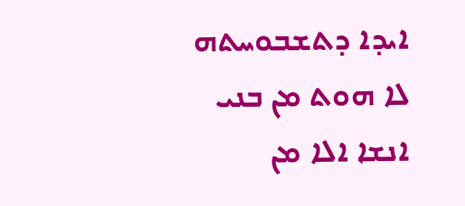ܐܝܕܐ ܕܬܫܒܘܚܬܗ ܠܐ ܗܘܬ ܡܢ ܒܢܝ ܐܢܫܐ ܐܠܐ ܡܢ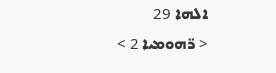ܐܠܗܐ 29
< ܪ̈ܗܘܡܝܐ 2 >